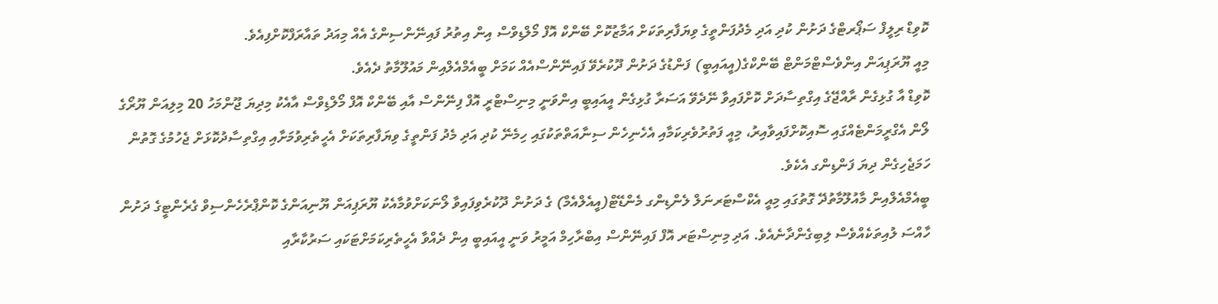ކޮވިޑް ރިލީފް ސަޕޯރޓްގެ ދަށުން ކުދި އަދި މެދުފަންތީގެ ވިޔަފާރިތަކަށް އަމާޒުކޮށް ބޭންކް އޮފް މޯލްޑިވްސް އިން އިތުރު ފައިނޭންސިންގެ އެއް މިއަދު ތައާރަފްކޮށްފިއެވެ.
މިއީ ޔޫރަޕިއަން އިންވެސްޓްމަންޓް ބޭންކްގެ(އީއައިބީ) ފަންޑުގެ ދަށުން ދޫކުރެވޭ ފައިނޭންސްއެއް ކަމަށް ބީއެމްއެލްއިން މައުލޫމާތު ދެއެވެ.
ކޮވިޑް އާ ގުޅިގެން ރާއްޖޭގެ އިގްތިސާދަށް ކޮށްފައިވާ ނޭދެވޭ އަސަރާ ގުޅިގެން އީއައިބީ އިންވަނީ މިނިސްޓްރީ އޮފް ފިނޭންސް އާއި ބޭންކް އޮފް މޯލްޑިވްސް އާއެކު މިދިޔަ ޖޫންމަހު 20 މިލިއަން ޔޫރޯގެ ލޯން އެގްރީމަންޓެއްގައި ސޮއިކޮށްފައިވާއިރު، މިއީ ފަތުރުވެރިކަމާއި އެހެނިހެން ސިނާއަތްތަކުގައި ހިމެނޭ ކުދި އަދި މެދު ފަންތީގެ ވިޔަފާރިތަކަށް އެހީތެރިވުމަށާއި އިގްތިސާދުކޮޅަށް ޖެހުމުގެ ގޮތުން ހަމަޖެހިގެން ދިޔަ ފަންޑިންގ އެކެވެ.
ބީއެމްއެލްއިން މާއުލޫމާތުދޭ ގޮތުގައި މިއީ އެކްސްޓަރނަލް ލެންޑިންގ މެންޑޭޓް(އީއެލްއެމް) ގެ ދަށުން ދޫކުރެވިފައިވާ ލޯނަކަށްވުމާއެކު ޔޫރަޕިއަން ޔޫނިއަންގެ ކޮންޕްރެހެންސިވް ގެރެންޓީގެ ދަށުން ހާއްސަ ލުއިތަކެއްވެސް ލިބިގެންދާނެއެވެ. އަދި މިނިސްޓަރ އޮފް ފައިނޭންސް އިބްރާހިމް އަމީރު ވަނީ އީއައިބީ އިން ދެއްވާ އެހީތެރިކަމަށްޓަކައި ސަރުކާރާއި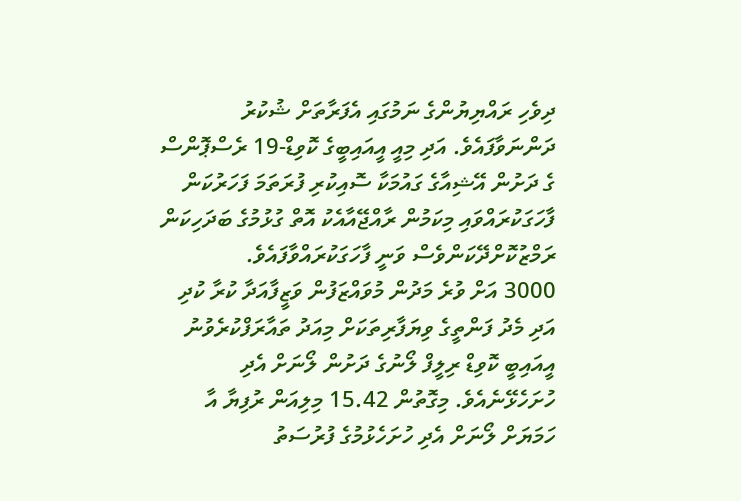ދިވެހި ރައްޔިޔުންގެ ނަމުގައި އެފަރާތަށް ޝުކުރު ދަންނަވާފައެވެ. އަދި މިއީ އީއައިބީގެ ކޮވިޑް-19 ރެސްޕޮންސް ގެ ދަށުން އޭޝިއާގެ ގައުމަކާ ސޮއިކުރި ފުރަތަމަ ފަހަރުކަން ފާހަގަކުރައްވައި މިކަމުން ރާއްޖޭއާއެކު އޮތް ގުޅުމުގެ ބަދަހިކަން ރަމްޒުކޮށްދޭކަންވެސް ވަނީ ފާހަގަކުރައްވާފައެވެ.
3000 އަށް ވުރެ މަދުން މުވައްޒަފުން ވަޒީފާއަދާ ކުރާ ކުދި އަދި މެދު ފަންތީގެ ވިޔަފާރިތަކަށް މިއަދު ތައާރަފްކުރެވުނު އީއައިބީ ކޮވިޑް ރިލީފް ލޯނުގެ ދަށުން ލޯނަށް އެދި ހުށަހެޅޭނެއެވެ. މިގޮތުން 15.42 މިލިއަން ރުފިޔާ އާ ހަމަޔަށް ލޯނަށް އެދި ހުށަހެޅުމުގެ ފުރުސަތު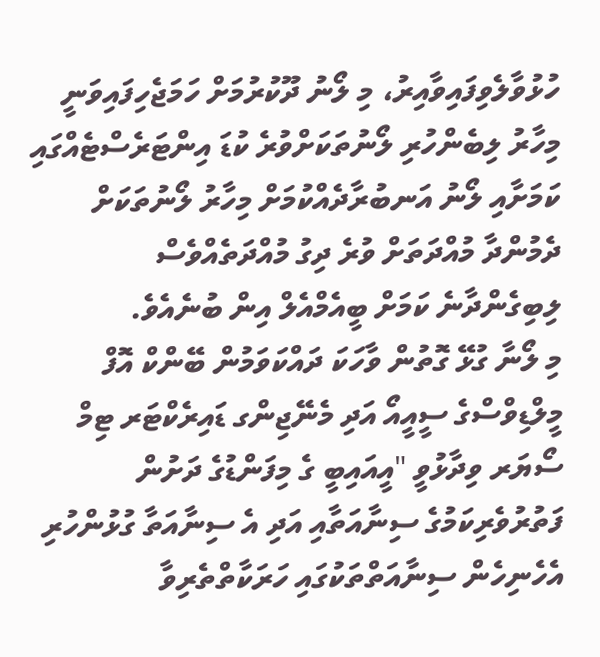ހުޅުވާލެވިފައިވާއިރު، މި ލޯނު ދޫކުރުމަށް ހަމަޖެހިފައިވަނީ މިހާރު ލިބެންހުރި ލޯނުތަކަށްވުރެ ކުޑަ އިންޓަރެސްޓެއްގައި ކަމަށާއި ލޯނު އަނބުރާދެއްކުމަށް މިހާރު ލޯނުތަކަށް ދެމުންދާ މުއްދަތަށް ވުރެ ދިގު މުއްދަތެއްވެސް ލިބިގެންދާނެ ކަމަށް ބީއެމްއެލް އިން ބުނެއެވެ.
މި ލޯނާ ގުޅޭ ގޮތުން ވާހަކަ ދައްކަވަމުން ބޭންކް އޮފް މީލްޑިވްސްގެ ސީއީއޯ އަދި މެނޭޖިންގ ޑައިރެކްޓަރ ޓިމް ސޯޔަރ ވިދާޅުވީ "އީއައިބީ ގެ މިފަންޑުގެ ދަށުން ފަތުރުވެރިކަމުގެ ސިނާއަތާއި އަދި އެ ސިނާއަތާ ގުޅުންހުރި އެހެނިހެން ސިނާއަތްތަކުގައި ހަރަކާތްތެރިވާ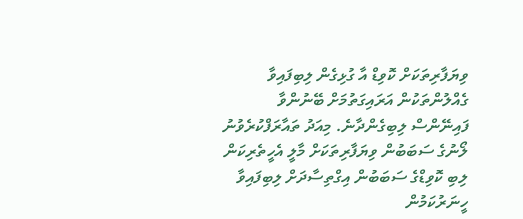ވިޔަފާރިތަކަށް ކޮވިޑް އާ ގުޅިގެން ލިބިފައިވާ ގެއްލުންތަކުން އަރައިގަތުމަށް ބޭނުންވާ ފައިނޭންސް ލިބިގެންދާނެ. މިއަދު ތައާރަފްކުރެވުނު ލޯނުގެ ސަބަބުން ވިޔަފާރިތަކަށް މާލީ އެހީތެރިކަން ލިބި ކޮވިޑްގެ ސަބަބުން އިގްތިސާދަށް ލިބިފައިވާ ހީނަރުކަމުން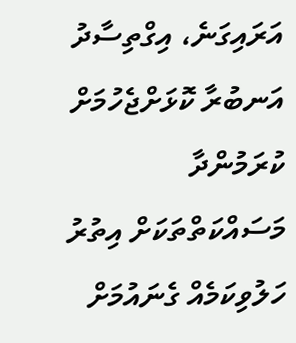އަރައިގަނެ، އިގްތިސާދު އަނބުރާ ކޮޅަށްޖެހުމަށް ކުރަމުންދާ މަސައްކަތްތަކަށް އިތުރު ހަލުވިކަމެއް ގެނައުމަށް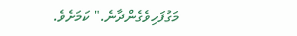މަގުފަހިވެގެންދާނެ." ކަމަށެވެ.